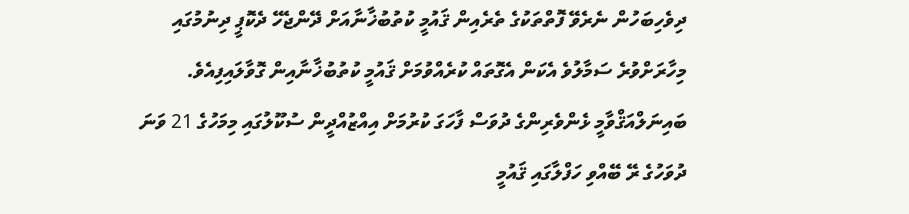ދިވެހިބަހުން ނެރެވޭ ފޮތްތަކުގެ ތެރެއިން ޤައުމީ ކުތުބުޚާނާއަށް ދޭންޖެހޭ ދެކޮޕީ ދިނުމުގައި މިހާރަށްވުރެ ސަމާލުވެ އެކަން އެގޮތައް ކުރެއްވުމަށް ޤައުމީ ކުތުބުޚާނާއިން ގޮވާލައިފިއެވެ.
ބައިނަލްއަޤްވާމީ ޅެންވެރިންގެ ދުވަސް ފާހަގަ ކުރުމަށް އިއްޒުއްދީން ސުކޫލުގައި މިމަހުގެ 21 ވަނަ ދުވަހުގެ ރޭ ބޭއްވި ހަފްލާގައި ޤައުމީ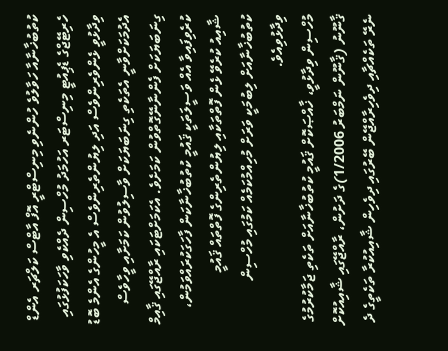ކުތުބުޚާނާއާ ހަވާލުވެ ހުންނެވި މިނިސްޓްރީ އޮފް އާޓްސް ކަލްޗަރ އެންޑް ހެރިޓޭޖްގެ ޑެޕިއުޓީ މިނިސްޓަރ އަހުމަދު މުހްސިން ދެއްކެވި ވާހަކަފުޅުގައި ވިދާޅުވީ ޅެންވެރިންވެސް އަދި ލިޔުންތެރިންވެސް އެ މީހުންގެ އެންމެ ބޮޑު އެދުމަކަށްވާނީ އެތަކެތި ގިނަބަޔަކަށް ވާސިލުވުން ކަމަށާއި ވީހާވެސް ގިނަބަޔަކަށް ފެންނާނޭގޮތްވުން ކަމަށެވެ. އެކަމަށްޓަކައި ރާއްޖޭގައި ޤާއިމް ކުރެވިފައިވާ އެއް ވަސީލަތަކީ ޤައުމީ ކުތުބުޚާނާކަން ފާހަގަކުރައްވަމުން، ޝާއިއު ކުރެވޭ ޅެން ފޮތްތަކާއި ލިޔުންތެރިންގެ ފޮތްތައް ޤައުމީ ކުތުބުޚާނާއަށް ލިބުމަކީ ވަރަށް މުހިއްމުކަމެއް ކަމުގައި މުހްސިން ވިދާޅުވިއެވެ.
މުހްސިން ވިދާޅުވީ، ޚާއްޞަކޮށް ޤައުމީ ކުތުބުޚާނާއަށް ތަކެތި ޖަމާކުރުމުގެ ޤާނޫނު (ޤާނޫން ނަމްބަރު 1/2006)ގެ ދަށުން، ރާއްޖޭގައި ޝާއިއުކޮށް ނެރޭ ތަކެއްޗާއި ދިވެހިރާއްޖޭން ބޭރުގައި ދިވެހިން ޝާއިއުކުރާ ތަކެތީގެ ދެ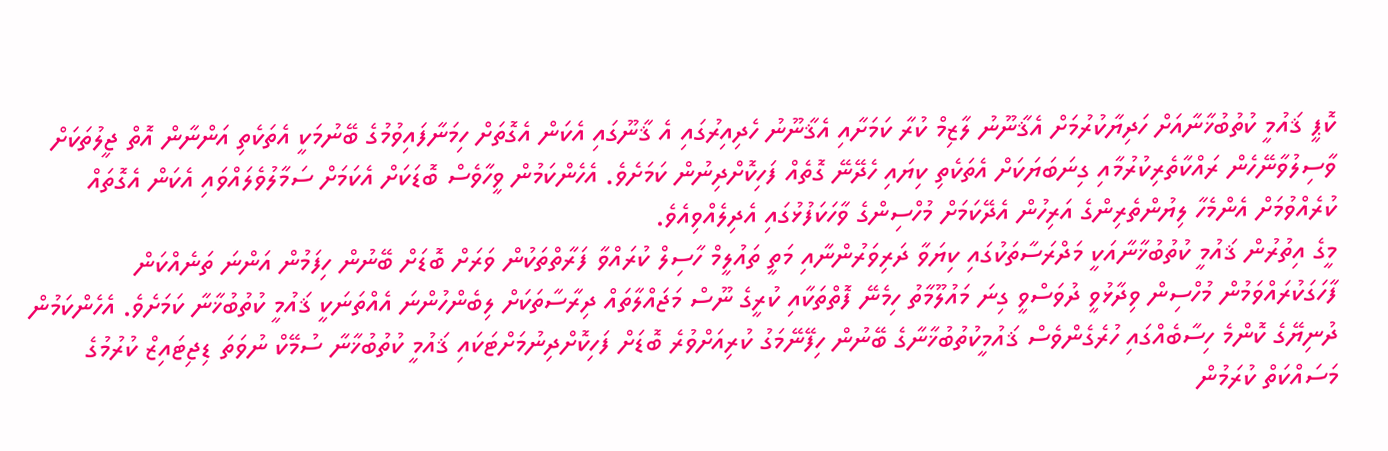ކޮޕީ ޤައުމީ ކުތުބުޚާނާއަށް ހަދިޔާކުރުމަށް އެޤާނޫނު ލާޒިމް ކުރާ ކަމަށާއި އެޤާނޫނު ހެދިއިރުގައި އެ ޤާނޫގައި އެކަން އެގޮތަށް ހިމަނާފައިވުމުގެ ބޭނުމަކީ އެތަކެތި އަންނާން އޮތް ޖީލުތަކަށް ވާސިލުވާނޭހެން ރައްކާތެރިކުރުމާއި ގިނަބަޔަކަށް އެތަކެތި ކިޔައި ހެދޭނޭ ގޮތެއް ފަހިކޮށްދިނުން ކަމަށެވެ. އެހެންކަމުން ވީހާވެސް ބޮޑަކަށް އެކަމަށް ސަމާލުވެލައްވައި އެކަން އެގޮތައް ކުރެއްވުމަށް އެންމެހާ ލިޔުންތެރިންގެ އަރިހުން އެދޭކަމަށް މުހްސިންގެ ވާހަކަފުޅުގައި އެދިލެއްވިއެވެ.
މީގެ އިތުރުން ޤައުމީ ކުތުބުޚާނާއަކީ މަދްރަސާތަކުގައި ކިޔަވާ ދަރިވަރުންނާއި މަތީ ތައުލީމް ހާސިލް ކުރައްވާ ފަރާތްތަކުން ވަރަށް ބޮޑަށް ބޭނުން ހިފަމުން އަންނަ ތަނެއްކަން ފާހަގަކުރައްވަމުން މުހްސިން ވިދާޅުވީ ދުވަސްވީ ގިނަ މައުލޫމާތު ހިމެނޭ ފޮތްތަކާއި ކުރީގެ ނޫސް މަޖައްލާތައް ދިރާސާތަކަށް ލިބެންހުންނަ އެއްތަނަކީ ޤައުމީ ކުތުބުޚާނާ ކަމަށެވެ. އެހެންކަމުން ދުނިޔޭގެ ކޮންމެ ހިސާބެއްގައި ހުރެގެންވެސް ޤައުމީކުތުބުޚާނާގެ ބޭނުން ހިފޭނޭމަގު ކުރިއަށްވުރެ ބޮޑަށް ފަހިކޮށްދިނުމަށްޓަކައި ޤައުމީ ކުތުބުޚާނާ ސުމޭކް ނުވަތަ ޑިޖިޓައިޒް ކުރުމުގެ މަސައްކަތް ކުރަމުން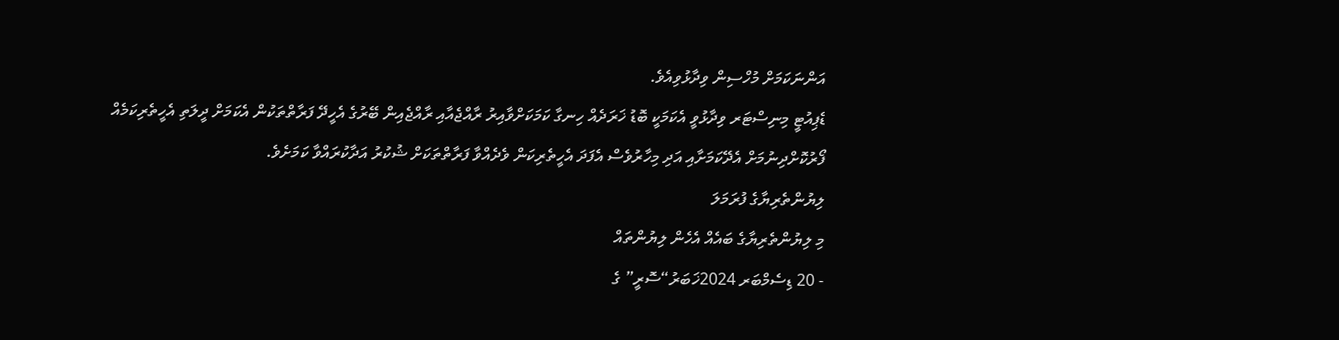އަންނަކަމަށް މުހްސިން ވިދާޅުވިއެވެ.
ޑެޕިއުޓީ މިނިސްޓަރ ވިދާޅުވީ އެކަމަކީ ބޮޑު ޚަރަދެއް ހިނގާ ކަމަކަށްވާއިރު ރާއްޖެއާއި ރާއްޖެއިން ބޭރުގެ އެހީދޭ ފަރާތްތަކުން އެކަމަށް ދީލަތި އެހީތެރިކަމެއް ފޯރުކޮށްދިނުމަށް އެދޭކަމަށާއި އަދި މިހާރުވެސް އެފަދަ އެހީތެރިކަން ވެދެއްވާ ފަރާތްތަކަށް ޝުކުރު އަދާކުރައްވާ ކަމަށެވެ.
ލިޔުންތެރިޔާގެ ފުރަމަލަ
މި ލިޔުންތެރިޔާގެ ބައެއް އެހެން ލިޔުންތައް
- 20 ޑިސެމްބަރ 2024ޚަބަރު“ސޮރީ” ގެ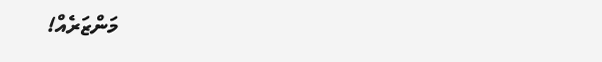މަންޒަރެއް!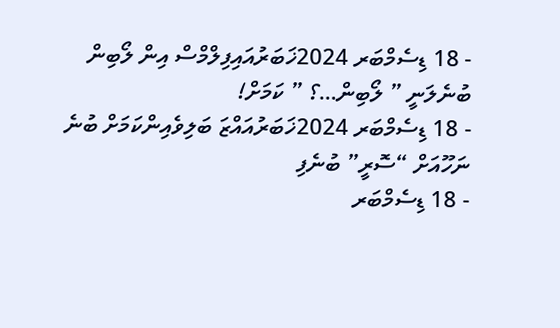- 18 ޑިސެމްބަރ 2024ޚަބަރުއައިފިލްމްސް އިން ލޯބިން ބުނެލަނީ ” ލޯބިން…؟ ” ކަމަށް!
- 18 ޑިސެމްބަރ 2024ޚަބަރުއައްޒަ ބަލިވެއިންކަމަށް ބުނެ ނަހޫއަށް “ސޮރީ” ބުނެފި
- 18 ޑިސެމްބަރ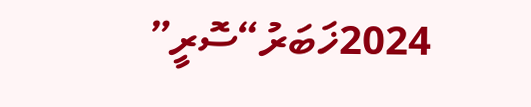2024ޚަބަރު“ސޮރީ”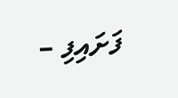ފަށައިފި –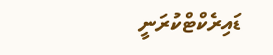ޑައިރެކްޓްކުރަނީ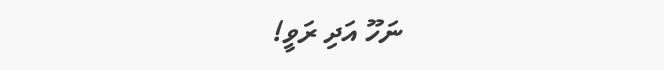ނަހޫ އަދި ރަވީ!